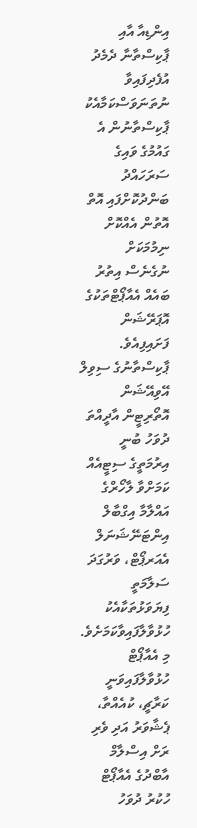އިންޑިއާ އާއި ޕާކިސްތާނާ ދެމެދު އުފެދިފައިވާ ނުތަނަވަސްކަމާއެކު ޕާކިސްތާނުން އެ ގައުމުގެ ވައިގެ ސަރަހައްދު ބަންދުކޮށްފައި އޮތް އޮތުން އެއްކޮށް ނިމުމަކަށް ނުގެނެސް އިތުރު ބައެއް އެއާޕޯޓްތަކުގެ އޮޕަރޭޝަން ފަށައިފިއެވެ.
ޕާކިސްތާނުގެ ސިވިލް އޭވިއޭޝަން އޮތޯރިޓީން އާދީއްތަ ދުވަހު ބުނީ އިރުމަތީގެ ސިޓީއެއް ކަމަށްވާ ލާހޯރްގެ އައްލާމާ އިގްބާލް އިންޓަނޭޝަނަލް އެއަރޕޯޓް، ވަރުގަދަ ސަލާމަތީ ފިޔަވަޅުތަކާއެކު ހުޅުވާލާފައިވާކަމަށެވެ.
މި އެއާޕޯޓް ހުޅުވާލާފައިވަނީ ކަރާޗީ، ކުއެއްތާ، ޕެޝާވަރު އަދި ވެރި ރަށް އިސްލާމް އާބްދުގެ އެއާޕޯޓް ހުކުރު ދުވަހު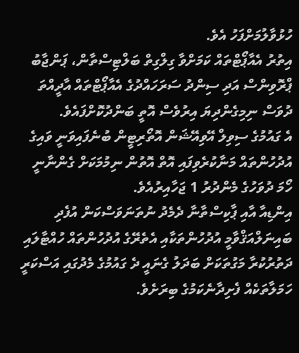ހުޅުވާލުމަށްފަހު އެވެ.
އިތުރު އެއާޕޯޓްތައް ކަމަށްވާ ގިލްގިތް ބަލްޓިސްތާން، ޕަންޖާބު ޕްރޮވިންސް އަދި ސިންދު ސަރަހައްދުގެ އެއާޕޯޓްތައް އާދީއްތަ ދުވަސް ނިމިގެންދިޔަ އިރުވެސް އޮތީ ބަންދުކޮށްފައެވެ.
އެ ގައުމުގެ ސިވިލް އޭވިއޭޝަން އޮތޯރިޓީން ބުނެފައިވަނީ ވައިގެ އުދުހުންތައް މަނާކުރެވިފައި އޮތް އޮތުން ނިމުމަކަށް ގެންނާނީ ހޯމަ ދުވަހުގެ މެންދުރު 1 ޖަހާއިރުއެވެ.
އިންޑިއާ އާއި ޕާކިސްތާނާ ދެމެދު ނުތަނަވަސްކަން އުފެދި ބައިނަލްއަޤްވާމީ އުދުހުންތަކާއި އެތެރޭގެ އުދުހުންތައް ހުއްޓާލައި ދަތުރުކުރާ މަގުތަކަށް ބަދަލު ގެނައީ ދެ ގައުމުގެ މެދުގައި އަސްކަރީ ހަމަލާތަކެއް ފެށިދާނެކަމުގެ ބިރަށެވެ.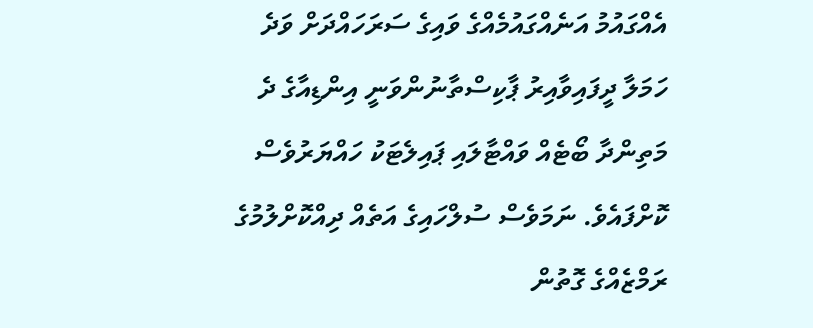އެއްގައުމު އަނެއްގައުމެއްގެ ވައިގެ ސަރަހައްދަށް ވަދެ ހަމަލާ ދީފައިވާއިރު ޕާކިސްތާނުންވަނީ އިންޑިއާގެ ދެ މަތިންދާ ބޯޓެއް ވައްޓާލައި ޕައިލެޓަކު ހައްޔަރުވެސް ކޮށްފައެވެ. ނަމަވެސް ސުލްހައިގެ އަތެއް ދިއްކޮށްލުމުގެ ރަމްޒެއްގެ ގޮތުން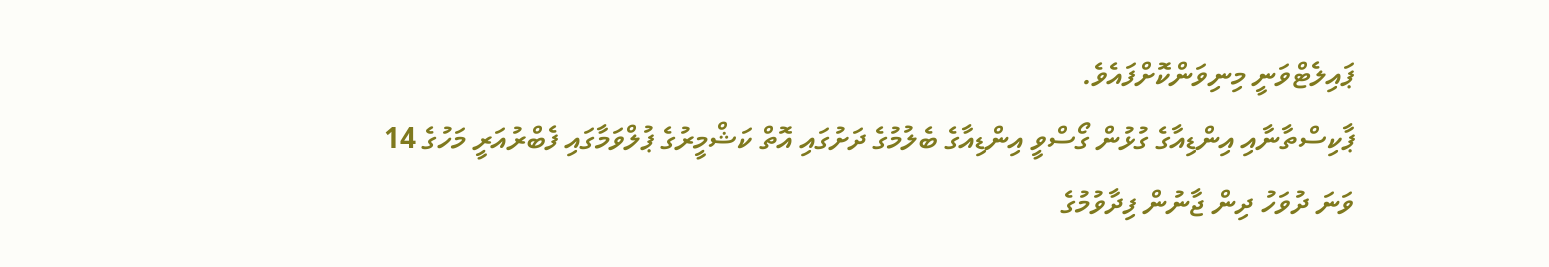ޕައިލެޓްވަނީ މިނިވަންކޮށްފައެވެ.
ޕާކިސްތާނާއި އިންޑިއާގެ ގުޅުން ގޯސްވީ އިންޑިއާގެ ބެލުމުގެ ދަށުގައި އޮތް ކަޝްމީރުގެ ޕުލްވަމާގައި ފެބްރުއަރީ މަހުގެ 14 ވަނަ ދުވަހު ދިން ޖާނުން ފިދާވުމުގެ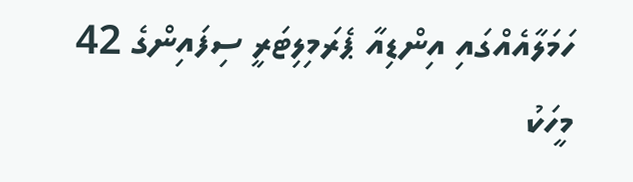ހަމަލާއެއްގައި އިންޑިއާ ޕެރަމިލިޓަރީ ސިފައިންގެ 42 މީހަކު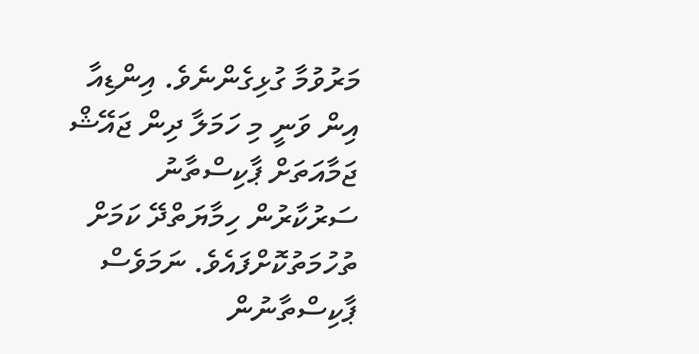މަރުވުމާ ގުޅިގެންނެވެ. އިންޑިއާ އިން ވަނީ މި ހަމަލާ ދިން ޖައޭޝް ޖަމާއަތަށް ޕާކިސްތާނު ސަރުކާރުން ހިމާޔަތްދޭ ކަމަށް ތުހުމަތުކޮށްފައެވެ. ނަމަވެސް ޕާކިސްތާނުން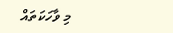މި ވާހަކަތައް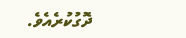ދޮގުކުރެއެވެ.